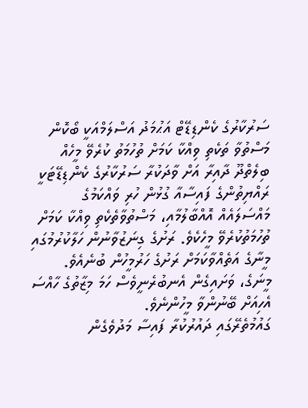ސަރުކާރުގެ ކެންޑިޑޭޓް އަޙުމަދު އަސްލަމްއަކީ ބޯކޮން މަސްތުވާ ތަކެތި ވިއްކާ ކަމަށް ތުހުމަތު ކުރެވޭ މީހެއް
ބިލެތްދޫ ދާއިރާ އަށް ވާދަކުރާ ސަރުކާރުގެ ކެންޑިޑޭޓަކީ ރައްޔިތުންގެ ފައިސާއާ ގުޅުން ހުރި ވައްކަމުގެ މައްސަލައެއް އޮއްބާލުމާއި، މަސްތުވާތެކެތި ވިއްކާ ކަމަށް ތުހުމަތުކުރެވޭ މީހެކެވެ. ރަށުގެ ގިނަޒުވާނުން ހަލާކުރުމުގައި މީނާގެ އަތެއްވާކަމަށް ރަށުގެ ހަރުމީހުން ބުނެއެވެ. މީނަގެ، ވަށައިގެން އެނބުރެނީވެސް ހަމަ މިޒާތުގެ ހާއްސަ އެހިއަށް ބޭނުންވާ މީހުންނެވެ.
ގައުމުތެރޭގައި ދައުރުކުރާ ފައިސާ މަދުވެގެން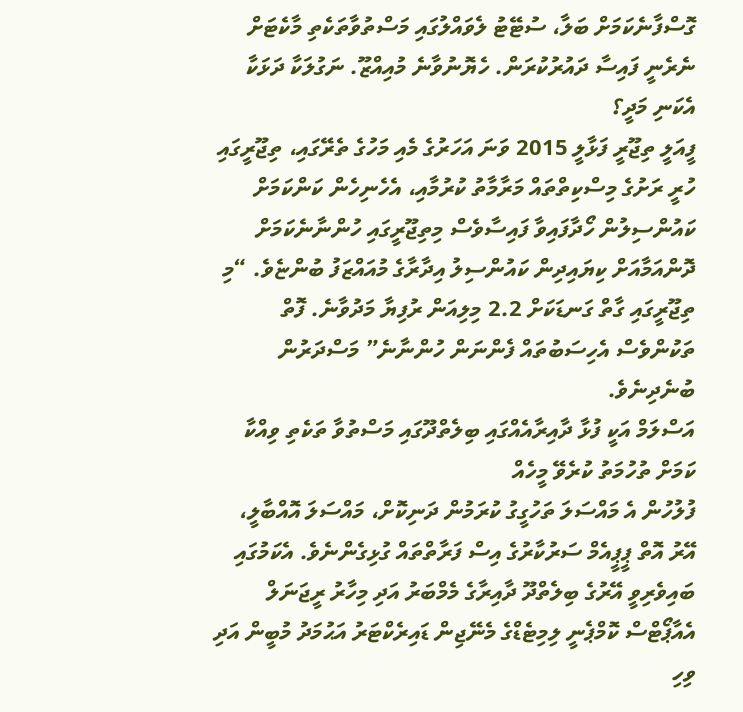ގޮސްފާނެކަމަށް ބަލާ، ސުޓޭޓު ލެވައްލުގައި މަސްތުވާތަކެތި މާކެޓަށް ނެރެނީ ފައިސާ ދައުރުކުރަން. ހެޔޮނުވާނެ މުއިއްޒޫ. ނަގުލަކާ ދަޅަކާ އެކަނި މަދީ؟
ފީއަލީ ތިޖޫރީ ފަޅާލީ 2015 ވަނަ އަހަރުގެ މެއި މަހުގެ ތެރޭގައި، ތިޖޫރީގައި ހުރީ ރަށުގެ މިސްކިތްތައް މަރާމާތު ކުރުމާއި، އެހެނިހެން ކަންކަމަށް ކައުންސިލުން ހޯދާފައިވާ ފައިސާވެސް މިތިޖޫރީގައި ހުންނާނެކަމަށް ދޮންއަމާއަށް ކިޔައިދިން ކައުންސިލު އިދާރާގެ މުއައްޒަފު ބުންޏެވެ. “މި ތިޖޫރީގައި ގާތް ގަނޑަކަށް 2.2 މިލިއަން ރުފިޔާ މަދުވާނެ. ފޮތް ތަކުންވެސް އެހިސަބުތައް ފެންނަން ހުންނާނެ” މަސްދަރުން ބުނެދިނެވެ.
އަސްލަމް އަކީ ފުޅާ ދާއިރާއެއްގައި ބިލެތްދޫގައި މަސްތުވާ ތަކެތި ވިއްކާ ކަމަށް ތުހުމަތު ކުރެވޭ މީހެއް
ފުލުހުން އެ މައްސަލަ ތަހުގީގު ކުރަމުން ދަނިކޮށް، މައްސަލަ އޮއްބާލީ، އޭރު އޮތް ޕީޕީއެމް ސަރުކާރުގެ އިސް ފަރާތްތައް ގުޅިގެންނެވެ. އެކަމުގައި ބައިވެރިވީ އޭރުގެ ބިލެތްދޫ ދާއިރާގެ މެމްބަރު އަދި މިހާރު ރީޖަނަލް އެއާޕޯޓްސް ކޮމްޕެނީ ލިމިޓެޑްގެ މެނޭޖިން ޑައިރެކްޓަރު އަޙުމަދު މުބީން އަދި ވިހި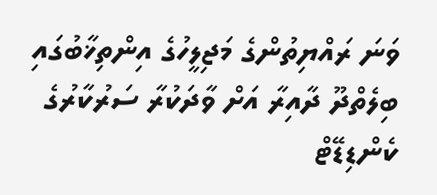ވަނަ ރައްޔިތުންގެ މަޖިލީހުގެ އިންތިޚާބުގައި ބިލެތްދޫ ދާއިރާ އަށް ވާދަކުރާ ސަރުކާރުގެ ކެންޑިޑޭޓް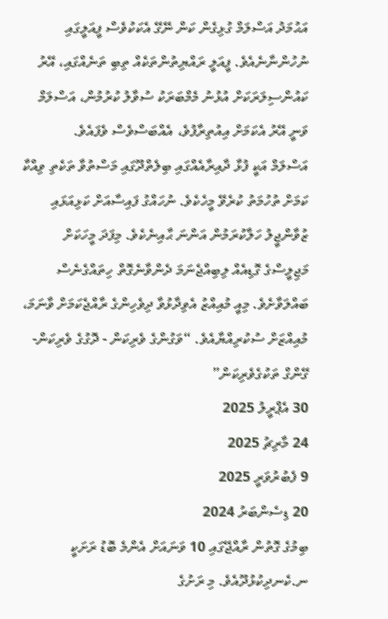އަޙުމަދު އަސްލަމް ގުޅިގެން ކަން ނޭގޭ އެކަކުވެސް ފީއަލީގައި ނުހުންނާނެއެވެ. ފީއަލީ ރައްޔިތުންތަކެއް ތިބި ތަނެއްގައި، އޭރު ކައުންސިލަރަކަށް އުޅުނު މެމްބަރަކު ސުވާލު ކުރުމުން، އަސްލަމް ވަނީ އޭރު އެކަމަށް އިއުތިރާފުވެ، އެއްބަސްވެސް ވެފައެވެ.
އަސްލަމް އަކީ ފުޅާ ދާއިރާއެއްގައި ބިލެތްދޫގައި މަސްތުވާ ތަކެތި ވިއްކާ ކަމަށް ތުހުމަތު ކުރެވޭ މީހެކެވެ. ނުހައްގު ފައިސާއަށް ކަޅިއަޅައި ޒުވާންޖީލު ހަލާކުރަމުން އަންނަ ޙާއިނެކެވެ. މިފަދަ މީހަކަށް މަޖިލީސްގެ ގޮޑިއެއް ލިބިއްޖެނަމަ ދެންވާނެގޮތް ހިތައްގެނެސް ބައްލަވާށެވެ. މިއީ މުއިއްޒު އެވިދާޅުވާ ދިވެހިންގެ ރާއްޖެކަމަށް ވާނަމަ، މުއިއްޒަށް ސުކުރިއްޔާއެވެ. “ވަގުންގެ ވެރިކަން - ދޮގުގެ ވެރިކަން- ގޭންގް ތަކުގެވެރިކަން”
30 އެޕްރީލު 2025
24 މާރިޗު 2025
9 ފެބުރުވަރީ 2025
20 ޑިސެންބަރު 2024
ބިމުގެ ގޮތުން ރާއްޖޭގައި 10 ވަނައަށް އެންމެ ބޮޑު ރަށަކީ ނ.ކެނދިކުޅުދޫއެވެ. މި ރަށުގެ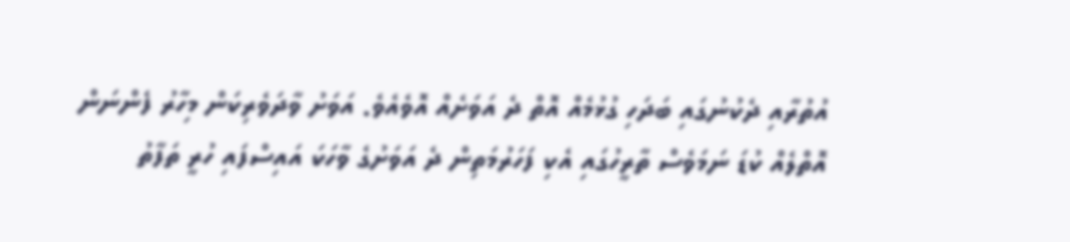އުތުރާއި ދެކުނުގައި ބަދަހި ގުޅުމެއް އޮތް ދެ އަވަށެއް އޮވެއެވެ. އަވަށު ވާދަވެރިކަން މިހާރު ފެންނަން އޮތްލެއް ކުޑަ ނަމަވެސް ތާރީހުގައި އެކި ފަހަރުމަތިން ދެ އަވަށުގެ ވާހަކަ އައިސްފައި ހުރީ ތަފާތު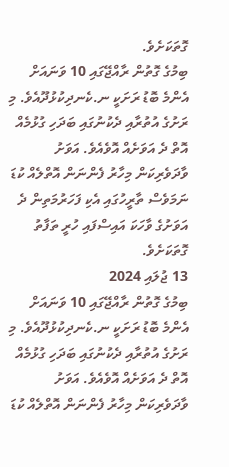ގޮތަކަށެވެ.
ބިމުގެ ގޮތުން ރާއްޖޭގައި 10 ވަނައަށް އެންމެ ބޮޑު ރަށަކީ ނ.ކެނދިކުޅުދޫއެވެ. މި ރަށުގެ އުތުރާއި ދެކުނުގައި ބަދަހި ގުޅުމެއް އޮތް ދެ އަވަށެއް އޮވެއެވެ. އަވަށު ވާދަވެރިކަން މިހާރު ފެންނަން އޮތްލެއް ކުޑަ ނަމަވެސް ތާރީހުގައި އެކި ފަހަރުމަތިން ދެ އަވަށުގެ ވާހަކަ އައިސްފައި ހުރީ ތަފާތު ގޮތަކަށެވެ.
13 ޖުލައި 2024
ބިމުގެ ގޮތުން ރާއްޖޭގައި 10 ވަނައަށް އެންމެ ބޮޑު ރަށަކީ ނ.ކެނދިކުޅުދޫއެވެ. މި ރަށުގެ އުތުރާއި ދެކުނުގައި ބަދަހި ގުޅުމެއް އޮތް ދެ އަވަށެއް އޮވެއެވެ. އަވަށު ވާދަވެރިކަން މިހާރު ފެންނަން އޮތްލެއް ކުޑަ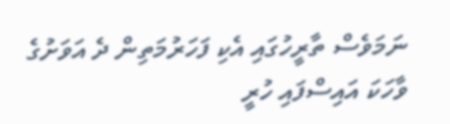ނަމަވެސް ތާރީހުގައި އެކި ފަހަރުމަތިން ދެ އަވަށުގެ ވާހަކަ އައިސްފައި ހުރީ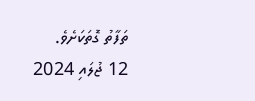ތަފާތު ގޮތަކަށެވެ.
12 ޖުލައި 2024